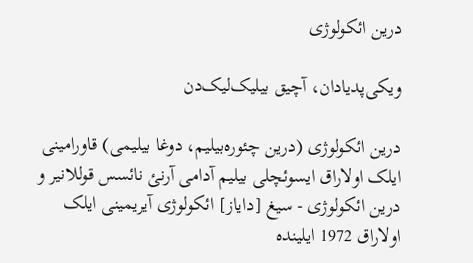درین ائکولوژی

ویکی‌پدیادان، آچیق بیلیک‌لیک‌دن

درین ائکولوژی (درین چئوره‌بیلیم، دوغا بیلیمی) قاورامینی ایلک اولاراق ایسوئچلی بیلیم آدامی آرنئ نائسس قوللانیر و درین ائکولوژی - سیغ [دایاز] ائکولوژی آیریمینی ایلک اولاراق 1972 ایلینده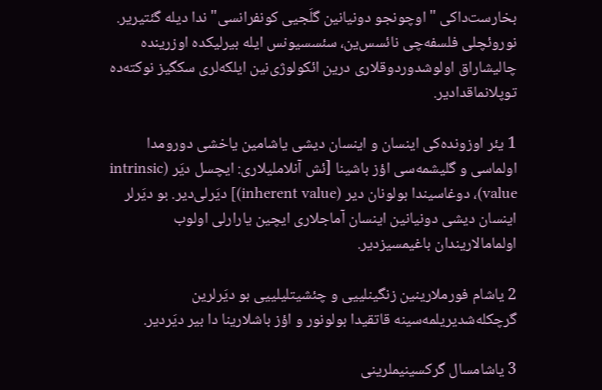بخارست‌داکی "اوچونجو دونیانین گلَجیی کونفرانسی"ندا دیله گئتیریر. نوروئچلی فلسفه‌چی نائسس‌ین، سئسسیونس ایله بیرلیکده اوزرینده چالیشاراق اولوشدوردوقلاری درین ائکولوژی‌نین ایلکه‌لری سکگیز نوکته‌ده توپلانماقدادیر.

1 یئر اوزونده‌کی اینسان و اینسان دیشی یاشامین یاخشی دورومدا اولماسی و گلیشمه‌سی اؤز باشینا [ئش آنلاملیلاری: ایچسل دیَر (intrinsic value)، دوغاسیندا بولونان دیر (inherent value)] دیَرلی‌دیر. بو دیَرلر اینسان دیشی دونیانین اینسان آماجلاری ایچین یارارلی اولوب اولمامالاریندان باغیمسیزدیر.

2 یاشام فورملارینین زنگینلییی و چئشیتلیلییی بو دیَرلرین گرچکله‌شدیریلمه‌سینه قاتقیدا بولونور و اؤز باشلارینا دا بیر دیَردیر.

3 یاشامسال گرکسینیملرینی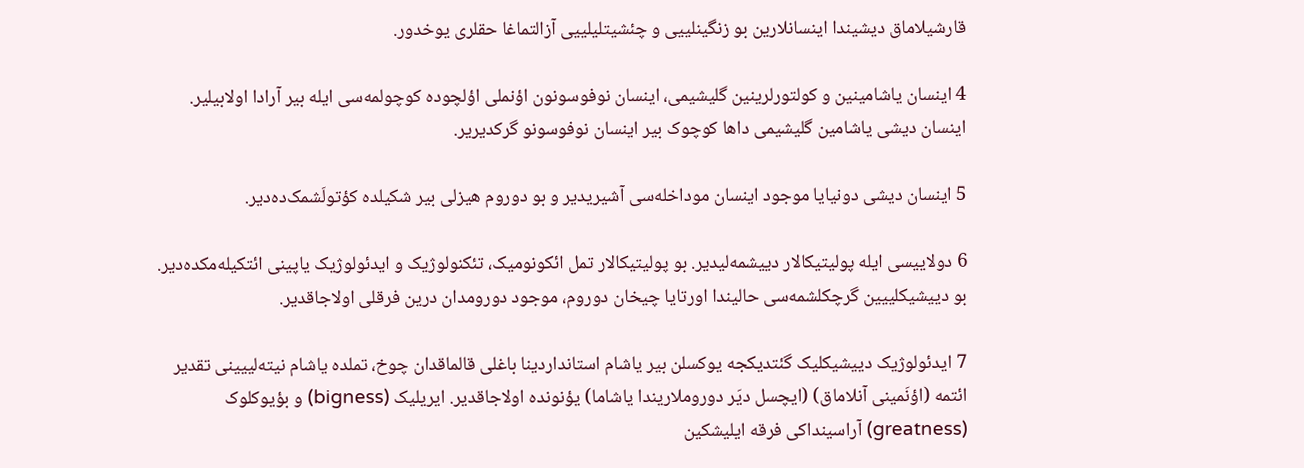قارشیلاماق دیشیندا اینسانلارین بو زنگینلییی و چئشیتلیلییی آزالتماغا حقلری یوخدور.

4 اینسان یاشامینین و کولتورلرینین گلیشیمی، اینسان نوفوسونون اؤنملی اؤلچوده کوچولمه‌سی ایله بیر آرادا اولابیلیر. اینسان دیشی یاشامین گلیشیمی داها کوچوک بیر اینسان نوفوسونو گرکدیریر.

5 اینسان دیشی دونیایا موجود اینسان موداخله‌سی آشیریدیر و بو دوروم هیزلی بیر شکیلده کؤتولَشمک‌ده‌دیر.

6 دولاییسی ایله پولیتیکالار دییشمه‌لیدیر. بو پولیتیکالار تمل ائکونومیک، تئکنولوژیک و ایدئولوژیک یاپینی ائتکیله‌مکده‌دیر. بو دییشیکلییین گرچکلشمه‌سی حالیندا اورتایا چیخان دوروم، موجود دورومدان درین فرقلی اولاجاقدیر.

7 ایدئولوژیک دییشیکلیک گئتدیکجه یوکسلن بیر یاشام استانداردینا باغلی قالماقدان چوخ، تملده یاشام نیته‌لییینی تقدیر ائتمه (اؤنَمینی آنلاماق) (ایچسل دیَر دوروملاریندا یاشاما) یؤنونده اولاجاقدیر. ایریلیک (bigness) و بؤیوکلوک (greatness) آراسینداکی فرقه ایلیشکین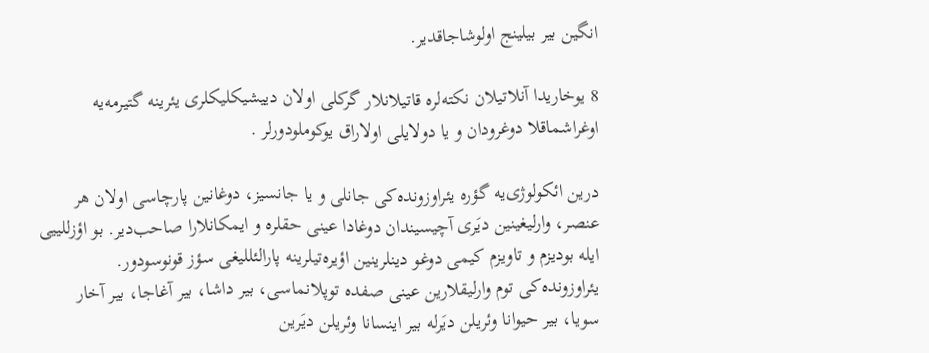انگین بیر بیلینج اولوشاجاقدیر.

8 یوخاریدا آنلاتیلان نکته‌لره قاتیلانلار گرکلی اولان دییشیکلیکلری یئرینه گتیرمه‌یه اوغراشماقلا دوغرودان و یا دولایلی اولاراق یوکوملودورلر .

درین ائکولوژی‌یه گؤره یئراوزونده‌کی جانلی و یا جانسیز، دوغانین پارچاسی اولان هر عنصر، وارلیغینین دیَری آچیسیندان دوغادا عینی حقلره و ایمکانلارا صاحب‌دیر. بو اؤزللییی ایله بودیزم و تاویزم کیمی دوغو دینلرینین اؤیره‌تیلرینه پارالئللیغی سؤز قونوسودور. یئراوزونده‌کی توم وارلیقلارین عینی صفده توپلانماسی، بیر داشا، بیر آغاجا، بیر آخار سویا، بیر حیوانا وئریلن دیَرله بیر اینسانا وئریلن دیَرین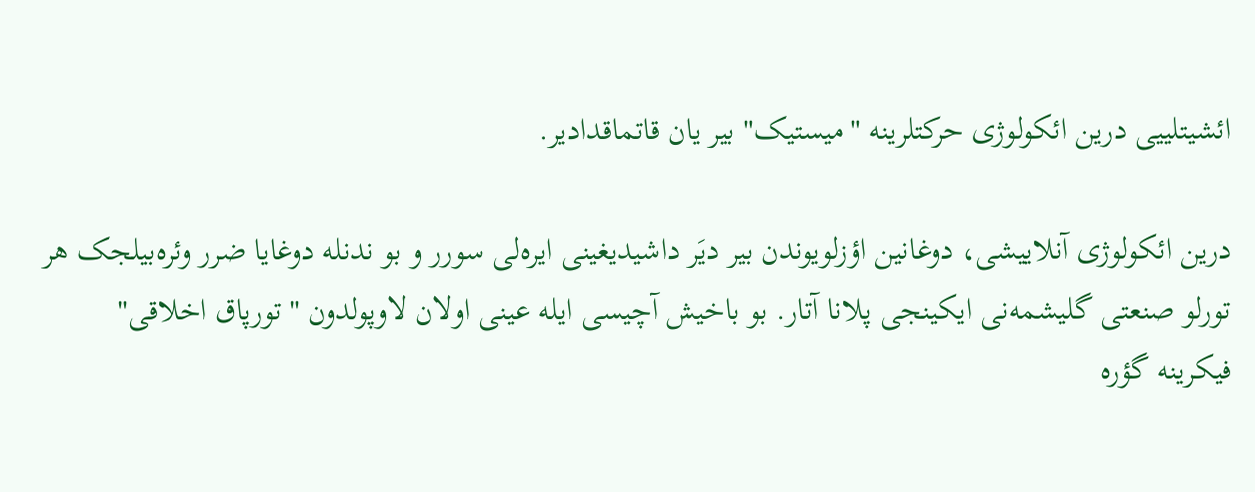ائشیتلییی درین ائکولوژی حرکتلرینه "میستیک" بیر یان قاتماقدادیر.

درین ائکولوژی آنلاییشی، دوغانین اؤزلویوندن بیر دیَر داشیدیغینی ایره‌لی سورر و بو ندنله دوغایا ضرر وئره‌بیلجک هر تورلو صنعتی گلیشمه‌نی ایکینجی پلانا آتار. بو باخیش آچیسی ایله عینی اولان لاوپولدون "تورپاق اخلاقی" فیکرینه گؤره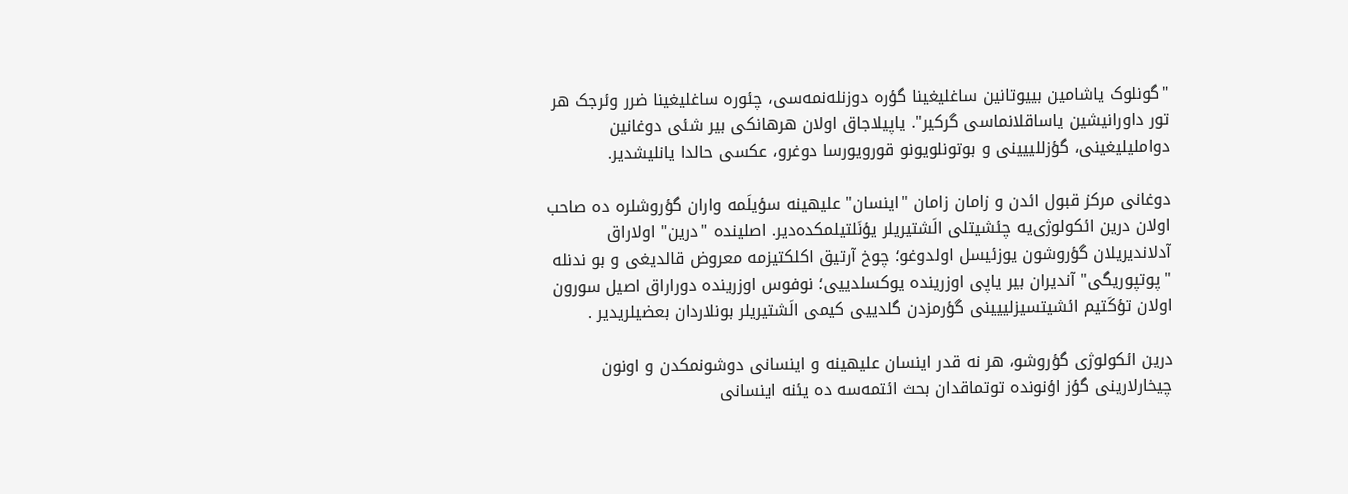"گونلوک یاشامین بییوتانین ساغلیغینا گؤره دوزنله‌نمه‌سی، چئوره ساغلیغینا ضرر وئرجک هر تور داورانیشین یاساقلانماسی گرکیر". یاپیلاجاق اولان هرهانکی بیر شئی دوغانین دواملیلیغینی، گؤزللییینی و بوتونلویونو قورویورسا دوغرو، عکسی حالدا یانلیشدیر.

دوغانی مرکز قبول ائدن و زامان زامان "اینسان" علیهینه سؤیلَمه واران گؤروشلره ده صاحب اولان درین ائکولوژی‌یه چئشیتلی الَشتیریلر یؤنَلتیلمکده‌دیر. اصلینده "درین" اولاراق آدلاندیریلان گؤروشون یوزئیسل اولدوغو؛ چوخ آرتیق اکلکتیزمه معروض قالدیغی و بو ندنله "پوتپوریگی" آندیران بیر یاپی اوزرینده یوکسلدییی؛ نوفوس اوزرینده دوراراق اصیل سورون اولان تؤکَتیم ائشیتسیزلییینی گؤرمزدن گلدییی کیمی الَشتیریلر بونلاردان بعضیلریدیر .

درین ائکولوژی گؤروشو، هر نه قدر اینسان علیهینه و اینسانی دوشونمکدن و اونون چیخارلارینی گؤز اؤنونده توتماقدان بحث ائتمه‌سه ده یئنه اینسانی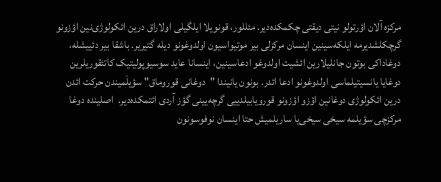مرکزه آلان اؤرتولو نیتی دیقتی چکمکده‌دیر. مئللور، قونویلا ایلگیلی اولاراق درین ائکولوژی‌نین اؤزونو گرچکلشدیرمه ایلکه‌سینین اینسان مرکزلی بیر موتیواسیون اولدوغونو دیله گتیریر. باشقا بیر دئییشله، دوغاداکی بوتون جانلیلارین ائشیت اولدوغو ادعاسینین، اینسانا عاید سوسیوپولیتیک کاتئقوریلرین دوغایا یانسیتیلماسی اولدوغونو ادعا ائدر. بونون یانیندا "دوغانی قوروماق" سؤیلَمیندن حرکت ائدن درین ائکولوژی دوغانین اؤزو اؤزونو قورویابیلدییی گرچه‌یینی گؤز آردی ائتمکده‌دیر.  اصلینده دوغا مرکزچی سؤیلمه سیخی سیخی‌یا ساریلمیش حتا اینسان نوفوسونون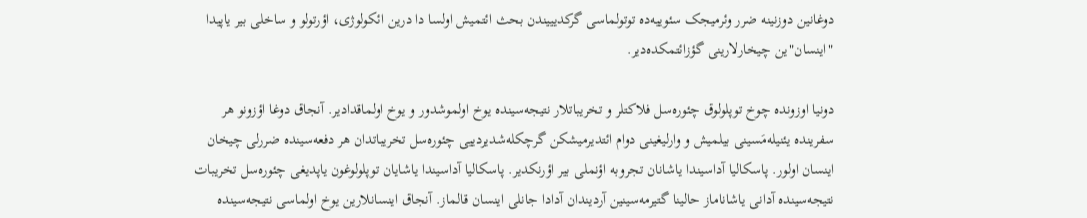دوغانین دوزنینه ضرر وئرمیجک سئوییه‌ده توتولماسی گرکدیییندن بحث ائتمیش اولسا دا درین ائکولوژی، اؤرتولو و ساخلی بیر یاپیدا "اینسان"ین چیخارلارینی گؤزائتمکده‌دیر.

دونیا اوزونده چوخ توپلولوق چئوره‌سل فلاکتلر و تخریباتلار نتیجه‌سینده یوخ اولموشدور و یوخ اولماقدادیر. آنجاق دوغا اؤزونو هر سفرینده یئنیله‌مَسینی بیلمیش و وارلیغینی دوام ائتدیرمیشکن گرچکله‌شدیردییی چئوره‌سل تخریباتدان هر دفعه‌سینده ضررلی چیخان اینسان اولور. پاسکالیا آداسیندا یاشانان تجروبه اؤنملی بیر اؤرنکدیر. پاسکالیا آداسیندا یاشایان توپلولوغون یاپدیغی چئوره‌سل تخریبات نتیجه‌سینده آدانی یاشاناماز حالینا گتیرمه‌سینین آردیندان آدادا جانلی اینسان قالماز. آنجاق اینسانلارین یوخ اولماسی نتیجه‌سینده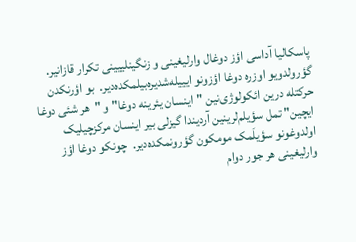پاسکالیا آداسی اؤز دوغال وارلیغینی و زنگینلییینی تکرار قازانیر. گؤرولدویو اوزره دوغا اؤزونو ایییله‌شدیره‌بیلمکده‌دیر.  بو اؤرنکدن حرکتله درین ائکولوژی‌نین "اینسان یئرینه دوغا" و "هر شئی دوغا ایچین" تمل سؤیلم‌لرینین آردیندا گیزلی بیر اینسان مرکزچیلیک اولدوغونو سؤیلَمک مومکون گؤرونمکده‌دیر.  چونکو دوغا اؤز وارلیغینی هر جور دوام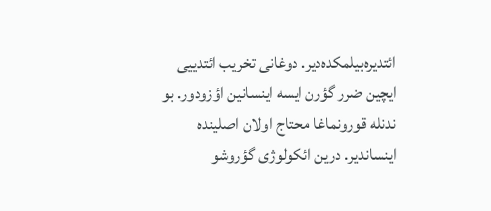ائتدیره‌بیلمکده‌دیر. دوغانی تخریب ائتدییی ایچین ضرر گؤرن ایسه اینسانین اؤزودور. بو ندنله قورونماغا محتاج اولان اصلینده اینساندیر. درین ائکولوژی گؤروشو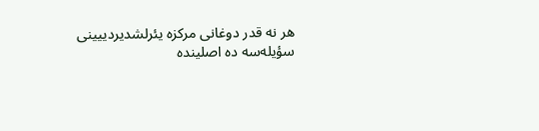هر نه قدر دوغانی مرکزه یئرلشدیردییینی سؤیله‌سه ده اصلینده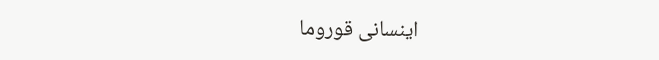اینسانی قوروما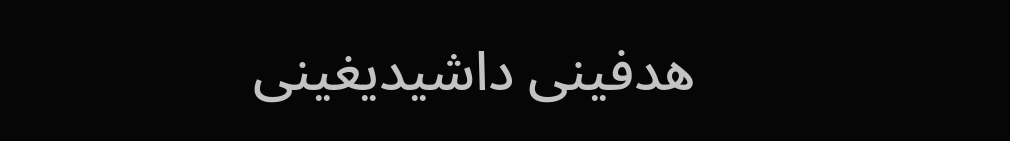هدفینی داشیدیغینی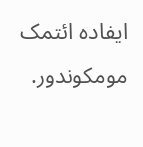ایفاده ائتمک مومکوندور.